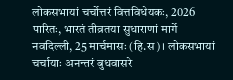लोकसभायां चर्चोत्तरं वित्तविधेयकः, 2026 पारितः, भारतं तीव्रतया सुधाराणां मार्गे
नवदिल्ली, 25 मार्चमासः (हि.स)। लोकसभायां चर्चायाः अनन्तरं बुधवासरे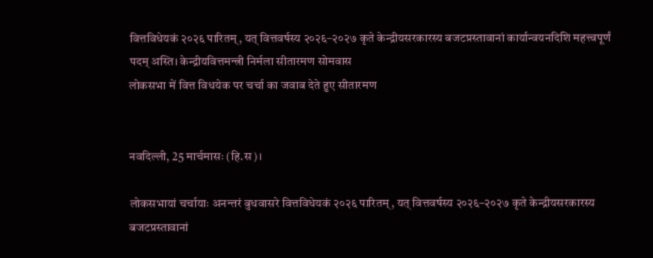वित्तविधेयकं २०२६ पारितम्, यत् वित्तवर्षस्य २०२६–२०२७ कृते केन्द्रीयसरकारस्य बजटप्रस्तावानां कार्यान्वयनदिशि महत्त्वपूर्णं पदम् अस्ति। केन्द्रीयवित्तमन्त्री निर्मला सीतारमण सोमवास
लोकसभा में वित्त विधयेक पर चर्चा का जवाब देते हुए सीतारमण


नवदिल्ली, 25 मार्चमासः (हि.स)।

लोकसभायां चर्चायाः अनन्तरं बुधवासरे वित्तविधेयकं २०२६ पारितम्, यत् वित्तवर्षस्य २०२६–२०२७ कृते केन्द्रीयसरकारस्य बजटप्रस्तावानां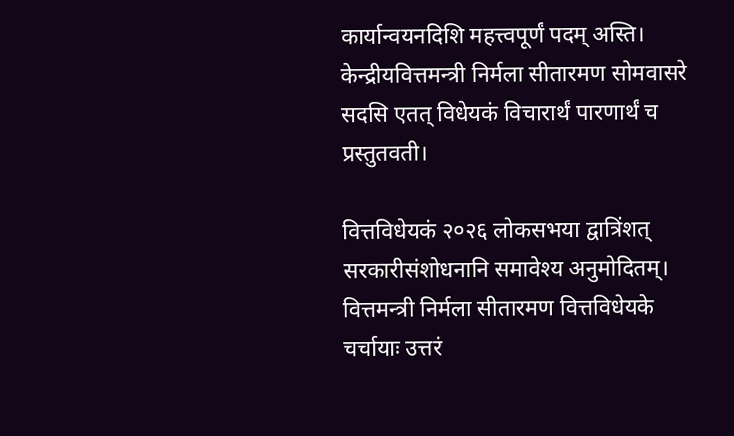कार्यान्वयनदिशि महत्त्वपूर्णं पदम् अस्ति। केन्द्रीयवित्तमन्त्री निर्मला सीतारमण सोमवासरे सदसि एतत् विधेयकं विचारार्थं पारणार्थं च प्रस्तुतवती।

वित्तविधेयकं २०२६ लोकसभया द्वात्रिंशत् सरकारीसंशोधनानि समावेश्य अनुमोदितम्। वित्तमन्त्री निर्मला सीतारमण वित्तविधेयके चर्चायाः उत्तरं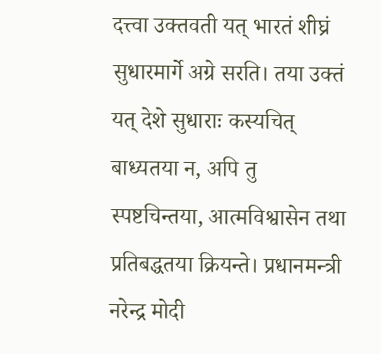दत्त्वा उक्तवती यत् भारतं शीघ्रं सुधारमार्गे अग्रे सरति। तया उक्तं यत् देशे सुधाराः कस्यचित् बाध्यतया न, अपि तु स्पष्टचिन्तया, आत्मविश्वासेन तथा प्रतिबद्धतया क्रियन्ते। प्रधानमन्त्री नरेन्द्र मोदी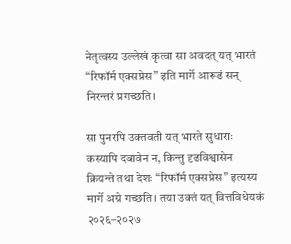नेतृत्वस्य उल्लेखं कृत्वा सा अवदत् यत् भारतं “रिफॉर्म एक्सप्रेस” इति मार्गे आरूढं सन् निरन्तरं प्रगच्छति।

सा पुनरपि उक्तवती यत् भारते सुधाराः कस्यापि दबावेन न, किन्तु दृढविश्वासेन क्रियन्ते तथा देशः “रिफॉर्म एक्सप्रेस” इत्यस्य मार्गे अग्रे गच्छति। तया उक्तं यत् वित्तविधेयकं २०२६–२०२७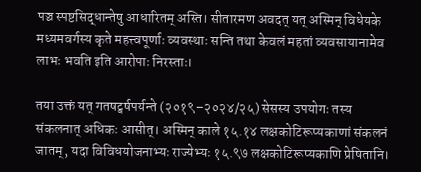पञ्च स्पष्टसिद्धान्तेषु आधारितम् अस्ति। सीतारमण अवदत् यत् अस्मिन् विधेयके मध्यमवर्गस्य कृते महत्त्वपूर्णाः व्यवस्थाः सन्ति तथा केवलं महतां व्यवसायानामेव लाभः भवति इति आरोपाः निरस्ताः।

तया उक्तं यत् गतषट्वर्षपर्यन्ते (२०१९–२०२४/२५) सेसस्य उपयोगः तस्य संकलनात् अधिकः आसीत्। अस्मिन् काले १५.१४ लक्षकोटिरूप्यकाणां संकलनं जातम्, यदा विविधयोजनाभ्यः राज्येभ्यः १५.९७ लक्षकोटिरूप्यकाणि प्रेषितानि।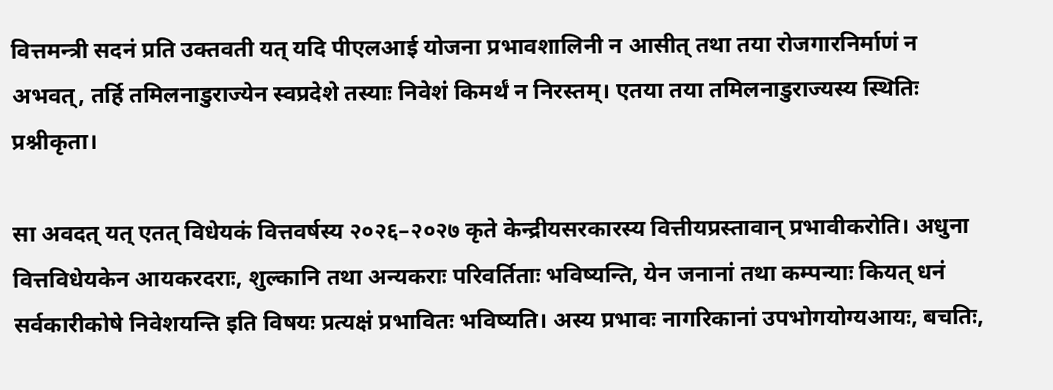वित्तमन्त्री सदनं प्रति उक्तवती यत् यदि पीएलआई योजना प्रभावशालिनी न आसीत् तथा तया रोजगारनिर्माणं न अभवत्, तर्हि तमिलनाडुराज्येन स्वप्रदेशे तस्याः निवेशं किमर्थं न निरस्तम्। एतया तया तमिलनाडुराज्यस्य स्थितिः प्रश्नीकृता।

सा अवदत् यत् एतत् विधेयकं वित्तवर्षस्य २०२६–२०२७ कृते केन्द्रीयसरकारस्य वित्तीयप्रस्तावान् प्रभावीकरोति। अधुना वित्तविधेयकेन आयकरदराः, शुल्कानि तथा अन्यकराः परिवर्तिताः भविष्यन्ति, येन जनानां तथा कम्पन्याः कियत् धनं सर्वकारीकोषे निवेशयन्ति इति विषयः प्रत्यक्षं प्रभावितः भविष्यति। अस्य प्रभावः नागरिकानां उपभोगयोग्यआयः, बचतिः,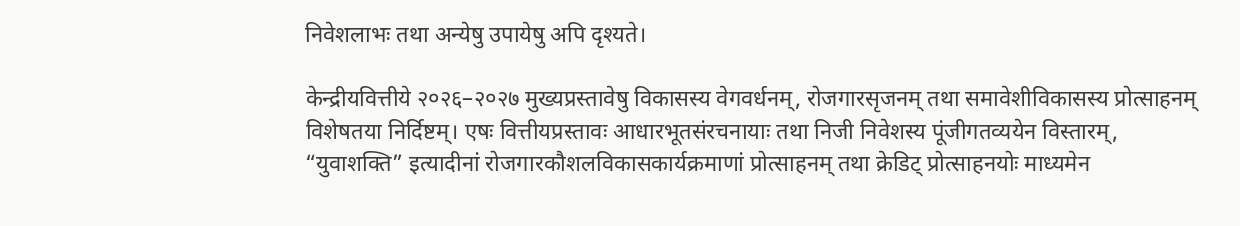निवेशलाभः तथा अन्येषु उपायेषु अपि दृश्यते।

केन्द्रीयवित्तीये २०२६–२०२७ मुख्यप्रस्तावेषु विकासस्य वेगवर्धनम्, रोजगारसृजनम् तथा समावेशीविकासस्य प्रोत्साहनम् विशेषतया निर्दिष्टम्। एषः वित्तीयप्रस्तावः आधारभूतसंरचनायाः तथा निजी निवेशस्य पूंजीगतव्ययेन विस्तारम्, “युवाशक्ति” इत्यादीनां रोजगारकौशलविकासकार्यक्रमाणां प्रोत्साहनम् तथा क्रेडिट् प्रोत्साहनयोः माध्यमेन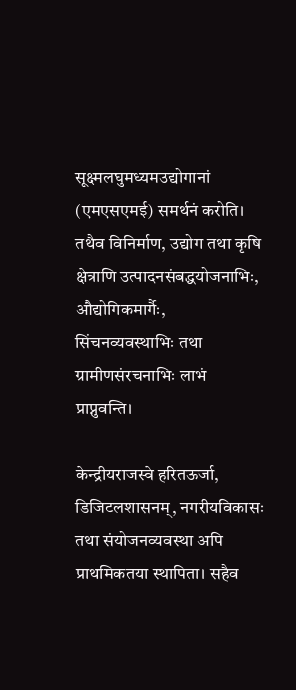सूक्ष्मलघुमध्यमउद्योगानां (एमएसएमई) समर्थनं करोति। तथैव विनिर्माण, उद्योग तथा कृषि क्षेत्राणि उत्पादनसंबद्धयोजनाभिः, औद्योगिकमार्गैः, सिंचनव्यवस्थाभिः तथा ग्रामीणसंरचनाभिः लाभं प्राप्नुवन्ति।

केन्द्रीयराजस्वे हरितऊर्जा, डिजिटलशासनम्, नगरीयविकासः तथा संयोजनव्यवस्था अपि प्राथमिकतया स्थापिता। सहैव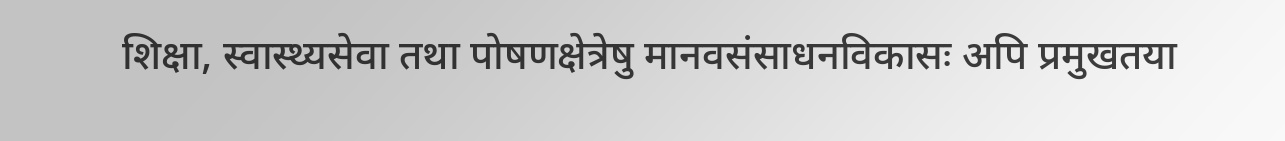शिक्षा, स्वास्थ्यसेवा तथा पोषणक्षेत्रेषु मानवसंसाधनविकासः अपि प्रमुखतया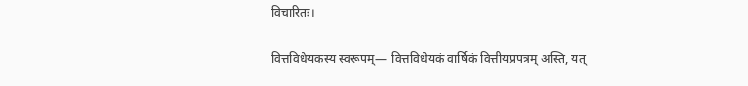विचारितः।

वित्तविधेयकस्य स्वरूपम्— वित्तविधेयकं वार्षिकं वित्तीयप्रपत्रम् अस्ति, यत्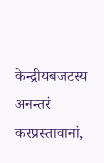केन्द्रीयबजटस्य अनन्तरं करप्रस्तावानां,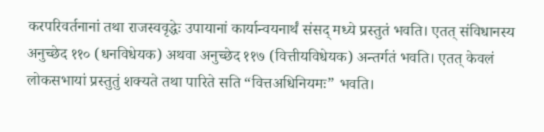करपरिवर्तनानां तथा राजस्ववृद्धेः उपायानां कार्यान्वयनार्थं संसद् मध्ये प्रस्तुतं भवति। एतत् संविधानस्य अनुच्छेद ११० (धनविधेयक) अथवा अनुच्छेद ११७ (वित्तीयविधेयक) अन्तर्गतं भवति। एतत् केवलं लोकसभायां प्रस्तुतुं शक्यते तथा पारिते सति “वित्तअधिनियमः” भवति।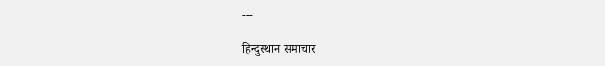---

हिन्दुस्थान समाचार